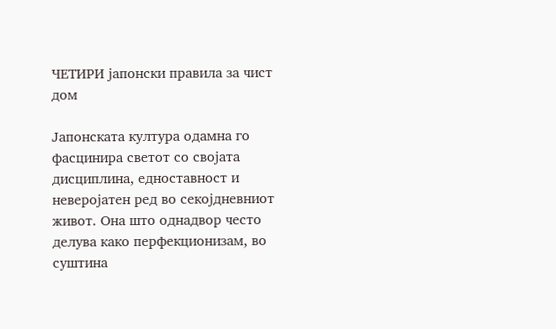ЧЕТИРИ јапонски правила за чист дом

Јапонската култура одамна го фасцинира светот со својата дисциплина, едноставност и неверојатен ред во секојдневниот живот. Она што однадвор често делува како перфекционизам, во суштина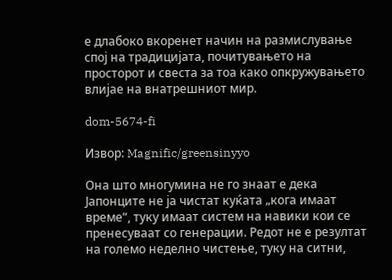е длабоко вкоренет начин на размислување спој на традицијата, почитувањето на просторот и свеста за тоа како опкружувањето влијае на внатрешниот мир.

dom-5674-fi

Извор: Magnific/greensinyyo

Она што многумина не го знаат е дека Јапонците не ја чистат куќата „кога имаат време“, туку имаат систем на навики кои се пренесуваат со генерации. Редот не е резултат на големо неделно чистење, туку на ситни,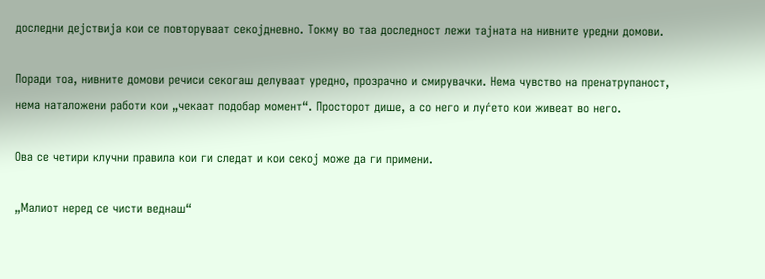доследни дејствија кои се повторуваат секојдневно. Токму во таа доследност лежи тајната на нивните уредни домови.

Поради тоа, нивните домови речиси секогаш делуваат уредно, прозрачно и смирувачки. Нема чувство на пренатрупаност, нема наталожени работи кои „чекаат подобар момент“. Просторот дише, а со него и луѓето кои живеат во него.

Ова се четири клучни правила кои ги следат и кои секој може да ги примени.

„Малиот неред се чисти веднаш“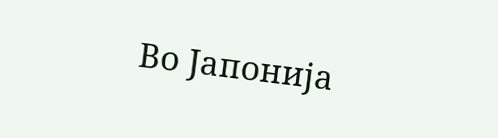Во Јапонија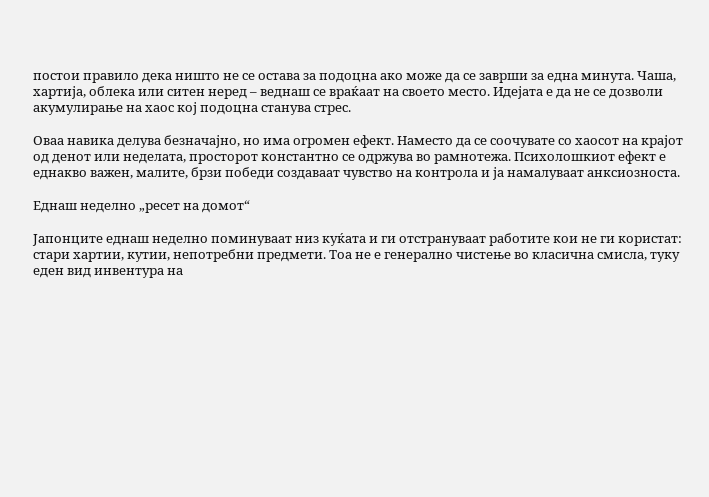постои правило дека ништо не се остава за подоцна ако може да се заврши за една минута. Чаша, хартија, облека или ситен неред – веднаш се враќаат на своето место. Идејата е да не се дозволи акумулирање на хаос кој подоцна станува стрес.

Оваа навика делува безначајно, но има огромен ефект. Наместо да се соочувате со хаосот на крајот од денот или неделата, просторот константно се одржува во рамнотежа. Психолошкиот ефект е еднакво важен, малите, брзи победи создаваат чувство на контрола и ја намалуваат анксиозноста.

Еднаш неделно „ресет на домот“

Јапонците еднаш неделно поминуваат низ куќата и ги отстрануваат работите кои не ги користат: стари хартии, кутии, непотребни предмети. Тоа не е генерално чистење во класична смисла, туку еден вид инвентура на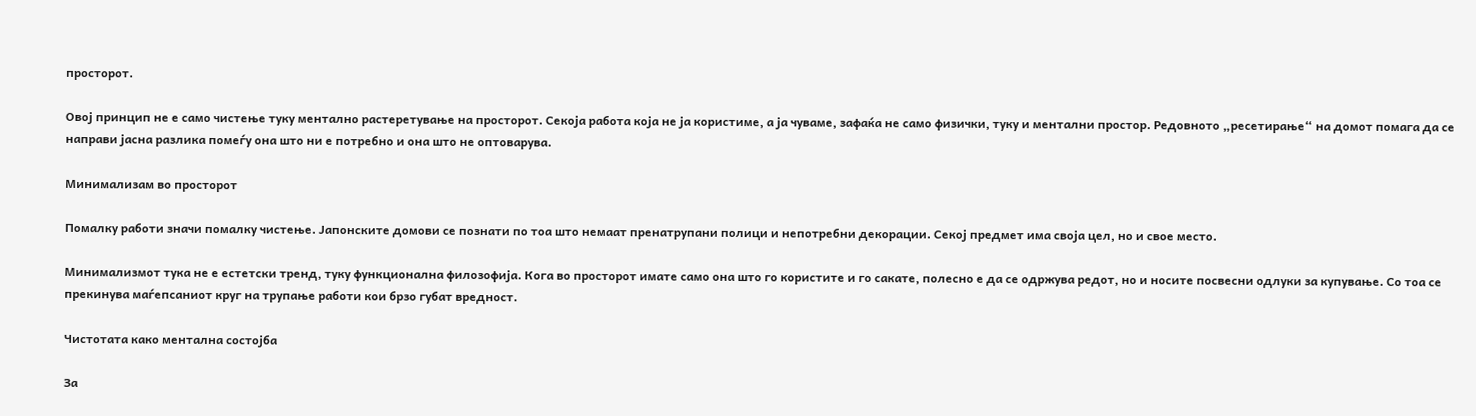просторот.

Овој принцип не е само чистење туку ментално растеретување на просторот. Секоја работа која не ја користиме, а ја чуваме, зафаќа не само физички, туку и ментални простор. Редовното „ресетирање“ на домот помага да се направи јасна разлика помеѓу она што ни е потребно и она што не оптоварува.

Минимализам во просторот

Помалку работи значи помалку чистење. Јапонските домови се познати по тоа што немаат пренатрупани полици и непотребни декорации. Секој предмет има своја цел, но и свое место.

Минимализмот тука не е естетски тренд, туку функционална филозофија. Кога во просторот имате само она што го користите и го сакате, полесно е да се одржува редот, но и носите посвесни одлуки за купување. Со тоа се прекинува маѓепсаниот круг на трупање работи кои брзо губат вредност.

Чистотата како ментална состојба

За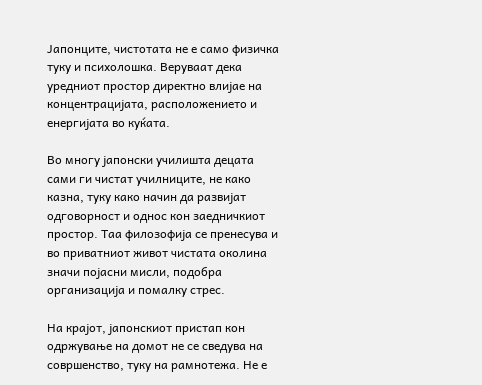Јапонците, чистотата не е само физичка туку и психолошка. Веруваат дека уредниот простор директно влијае на концентрацијата, расположението и енергијата во куќата.

Во многу јапонски училишта децата сами ги чистат училниците, не како казна, туку како начин да развијат одговорност и однос кон заедничкиот простор. Таа филозофија се пренесува и во приватниот живот чистата околина значи појасни мисли, подобра организација и помалку стрес.

На крајот, јапонскиот пристап кон одржување на домот не се сведува на совршенство, туку на рамнотежа. Не е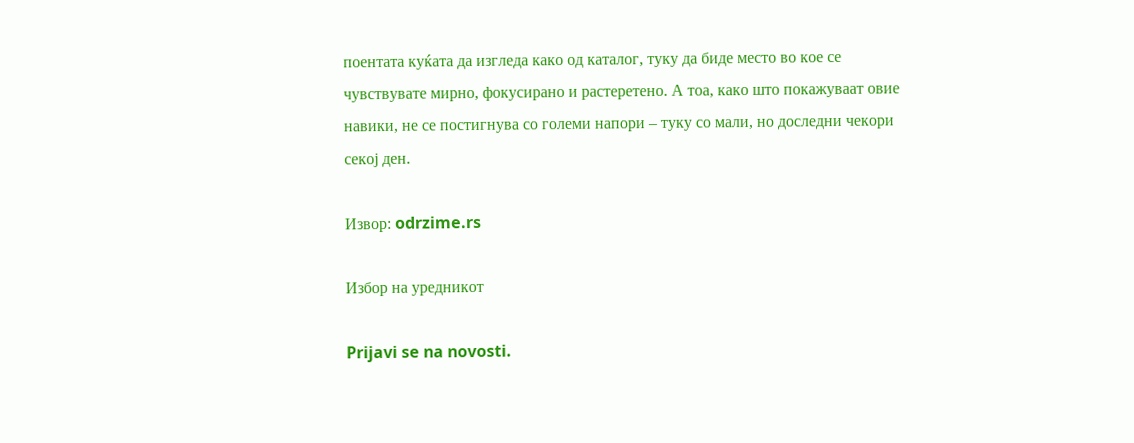поентата куќата да изгледа како од каталог, туку да биде место во кое се чувствувате мирно, фокусирано и растеретено. А тоа, како што покажуваат овие навики, не се постигнува со големи напори – туку со мали, но доследни чекори секој ден.

Извор: odrzime.rs

Избор на уредникот

Prijavi se na novosti.